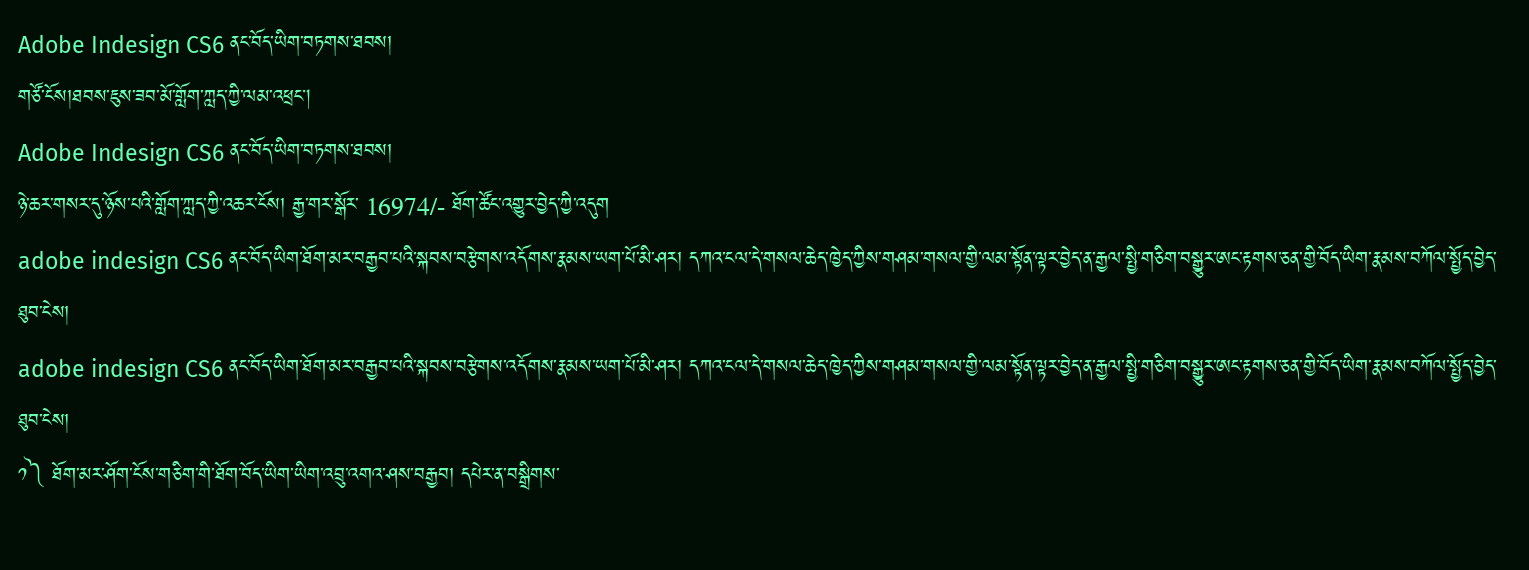Adobe Indesign CS6 ནང་བོད་ཡིག་བཏགས་ཐབས།
གཙོ་ངོས།ཐབས་ཇུས་ཟབ་མོ་གློག་ཀླད་ཀྱི་ལམ་འཕྲང།
Adobe Indesign CS6 ནང་བོད་ཡིག་བཏགས་ཐབས།
ཉེ་ཆར་གསར་དུ་ཉོས་པའི་གློག་ཀླད་ཀྱི་འཆར་ངོས། རྒྱ་གར་སྒོར་ 16974/- ཐོག་ཚོང་འགྱུར་བྱེད་ཀྱི་འདུག
adobe indesign CS6 ནང་བོད་ཡིག་ཐོག་མར་བརྒྱབ་པའི་སྐབས་བརྩེགས་འདོགས་རྣམས་ཡག་པོ་མི་ཤར། དཀའ་ངལ་དེ་གསལ་ཆེད་ཁྱེད་ཀྱིས་གཤམ་གསལ་གྱི་ལམ་སྟོན་ལྟར་བྱེད་ན་རྒྱལ་སྤྱི་གཅིག་བསྒྱུར་ཨང་རྟགས་ཅན་གྱི་བོད་ཡིག་རྣམས་བཀོལ་སྤྱོད་བྱེད་ཐུབ་ངེས།
adobe indesign CS6 ནང་བོད་ཡིག་ཐོག་མར་བརྒྱབ་པའི་སྐབས་བརྩེགས་འདོགས་རྣམས་ཡག་པོ་མི་ཤར། དཀའ་ངལ་དེ་གསལ་ཆེད་ཁྱེད་ཀྱིས་གཤམ་གསལ་གྱི་ལམ་སྟོན་ལྟར་བྱེད་ན་རྒྱལ་སྤྱི་གཅིག་བསྒྱུར་ཨང་རྟགས་ཅན་གྱི་བོད་ཡིག་རྣམས་བཀོལ་སྤྱོད་བྱེད་ཐུབ་ངེས།
༡༽ ཐོག་མར་ཤོག་ངོས་གཅིག་གི་ཐོག་བོད་ཡིག་ཡིག་འབྲུ་འགའ་ཤས་བརྒྱབ། དཔེར་ན་བསྒྲིགས་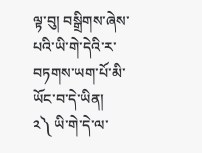ལྟ་བུ། བསྒྲིགས་ཞེས་པའི་ཡི་གེ་དེའི་ར་བཏགས་ཡག་པོ་མི་ཡོང་བ་དེ་ཡིན།
༢༽ ཡི་གེ་དེ་ལ་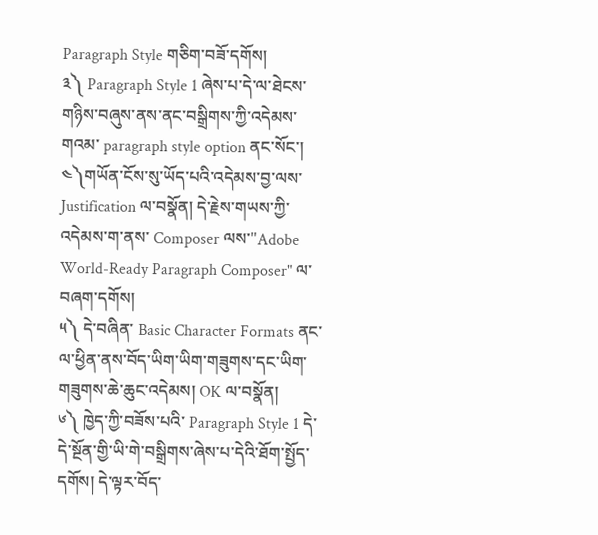Paragraph Style གཅིག་བཟོ་དགོས།
༣༽ Paragraph Style 1 ཞེས་པ་དེ་ལ་ཐེངས་གཉིས་བཞུས་ནས་ནང་བསྒྲིགས་ཀྱི་འདེམས་གའམ་ paragraph style option ནང་སོང་།
༤༽གཡོན་ངོས་སུ་ཡོད་པའི་འདེམས་བྱ་ལས་ Justification ལ་བསྣོན། དེ་རྗེས་གཡས་ཀྱི་འདེམས་ག་ནས་ Composer ལས་"Adobe World-Ready Paragraph Composer" ལ་བཞག་དགོས།
༥༽ དེ་བཞིན་ Basic Character Formats ནང་ལ་ཕྱིན་ནས་བོད་ཡིག་ཡིག་གཟུགས་དང་ཡིག་གཟུགས་ཆེ་ཆུང་འདེམས། OK ལ་བསྣོན།
༦༽ ཁྱེད་ཀྱི་བཟོས་པའི་ Paragraph Style 1 དེ་དེ་སྔོན་གྱི་ཡི་གེ་བསྒྲིགས་ཞེས་པ་དེའི་ཐོག་སྤྱོད་དགོས། དེ་ལྟར་བོད་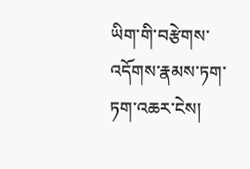ཡིག་གི་བརྩེགས་འདོགས་རྣམས་ཏག་ཏག་འཆར་ངེས།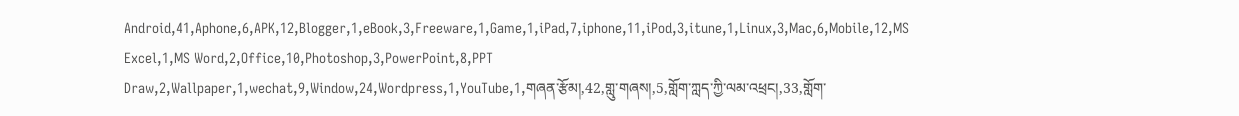Android,41,Aphone,6,APK,12,Blogger,1,eBook,3,Freeware,1,Game,1,iPad,7,iphone,11,iPod,3,itune,1,Linux,3,Mac,6,Mobile,12,MS Excel,1,MS Word,2,Office,10,Photoshop,3,PowerPoint,8,PPT Draw,2,Wallpaper,1,wechat,9,Window,24,Wordpress,1,YouTube,1,གཞན་རྩོམ།,42,གླུ་གཞས།,5,གློག་ཀླད་ཀྱི་ལམ་འཕྲང།,33,གློག་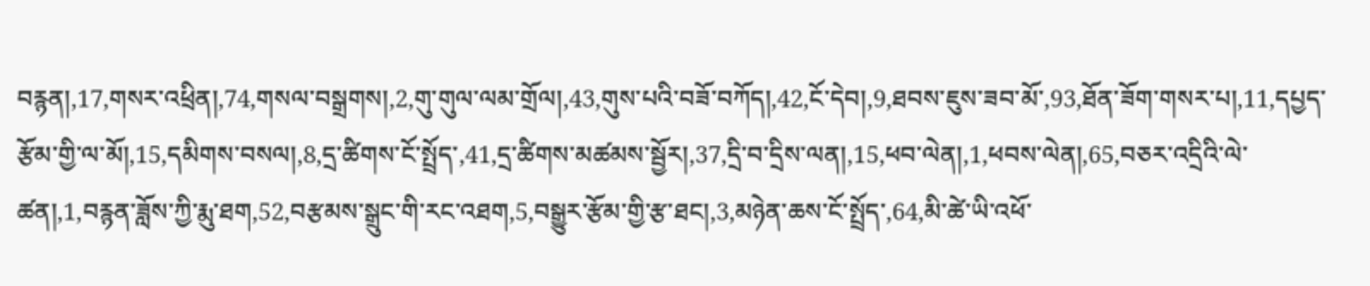བརྙན།,17,གསར་འཕྲིན།,74,གསལ་བསྒྲགས།,2,གུ་གུལ་ལམ་གྲོལ།,43,གུས་པའི་བཟོ་བཀོད།,42,ངོ་དེབ།,9,ཐབས་ཇུས་ཟབ་མོ་,93,ཐོན་ཟོག་གསར་པ།,11,དཔྱད་རྩོམ་གྱི་ལ་མོ།,15,དམིགས་བསལ།,8,དྲ་ཚིགས་ངོ་སྤྲོད་,41,དྲ་ཚིགས་མཚམས་སྦྱོར།,37,དྲི་བ་དྲིས་ལན།,15,ཕབ་ལེན།,1,ཕབས་ལེན།,65,བཅར་འདྲིའི་ལེ་ཚན།,1,བརྙན་ཟློས་ཀྱི་རྨུ་ཐག,52,བརྩམས་སྒྲུང་གི་རང་འཐག,5,བསྒྱུར་རྩོམ་གྱི་རྩ་ཐང།,3,མཉེན་ཆས་ངོ་སྤྲོད་,64,མི་ཚེ་ཡི་འཕོ་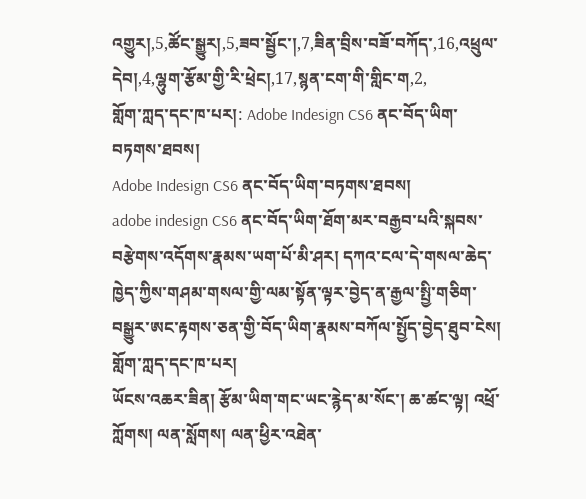འགྱུར།,5,ཚོང་སྒྱུར།,5,ཟབ་སྦྱོང་།,7,ཟིན་བྲིས་བཟོ་བཀོད་,16,འཕྲུལ་དེབ།,4,ལྷུག་རྩོམ་གྱི་རི་ཕྲེང།,17,སྙན་ངག་གི་གླིང་ག,2,
གློག་ཀླད་དང་ཁ་པར།: Adobe Indesign CS6 ནང་བོད་ཡིག་བཏགས་ཐབས།
Adobe Indesign CS6 ནང་བོད་ཡིག་བཏགས་ཐབས།
adobe indesign CS6 ནང་བོད་ཡིག་ཐོག་མར་བརྒྱབ་པའི་སྐབས་བརྩེགས་འདོགས་རྣམས་ཡག་པོ་མི་ཤར། དཀའ་ངལ་དེ་གསལ་ཆེད་ཁྱེད་ཀྱིས་གཤམ་གསལ་གྱི་ལམ་སྟོན་ལྟར་བྱེད་ན་རྒྱལ་སྤྱི་གཅིག་བསྒྱུར་ཨང་རྟགས་ཅན་གྱི་བོད་ཡིག་རྣམས་བཀོལ་སྤྱོད་བྱེད་ཐུབ་ངེས།
གློག་ཀླད་དང་ཁ་པར།
ཡོངས་འཆར་ཟིན། རྩོམ་ཡིག་གང་ཡང་རྙེད་མ་སོང་། ཆ་ཚང་ལྟ། འཕྲོ་ཀློགས། ལན་སློགས། ལན་ཕྱིར་འཐེན་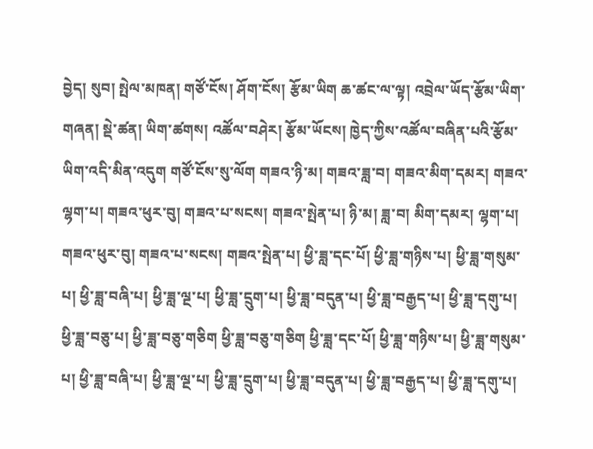བྱེད། སུབ། སྤེལ་མཁན། གཙོ་ངོས། ཤོག་ངོས། རྩོམ་ཡིག ཆ་ཚང་ལ་ལྟ། འབྲེལ་ཡོད་རྩོམ་ཡིག་གཞན། སྡེ་ཚན། ཡིག་ཚགས། འཚོལ་བཤེར། རྩོམ་ཡོངས། ཁྱེད་ཀྱིས་འཚོལ་བཞིན་པའི་རྩོམ་ཡིག་འདི་མིན་འདུག གཙོ་ངོས་སུ་ལོག གཟའ་ཉི་མ། གཟའ་ཟླ་བ། གཟའ་མིག་དམར། གཟའ་ལྷག་པ། གཟའ་ཕུར་བུ། གཟའ་པ་སངས། གཟའ་སྤེན་པ། ཉི་མ། ཟླ་བ། མིག་དམར། ལྷག་པ། གཟའ་ཕུར་བུ། གཟའ་པ་སངས། གཟའ་སྤེན་པ། ཕྱི་ཟླ་དང་པོ། ཕྱི་ཟླ་གཉིས་པ། ཕྱི་ཟླ་གསུམ་པ། ཕྱི་ཟླ་བཞི་པ། ཕྱི་ཟླ་ལྔ་པ། ཕྱི་ཟླ་དྲུག་པ། ཕྱི་ཟླ་བདུན་པ། ཕྱི་ཟླ་བརྒྱད་པ། ཕྱི་ཟླ་དགུ་པ། ཕྱི་ཟླ་བཅུ་པ། ཕྱི་ཟླ་བཅུ་གཅིག ཕྱི་ཟླ་བཅུ་གཅིག ཕྱི་ཟླ་དང་པོ། ཕྱི་ཟླ་གཉིས་པ། ཕྱི་ཟླ་གསུམ་པ། ཕྱི་ཟླ་བཞི་པ། ཕྱི་ཟླ་ལྔ་པ། ཕྱི་ཟླ་དྲུག་པ། ཕྱི་ཟླ་བདུན་པ། ཕྱི་ཟླ་བརྒྱད་པ། ཕྱི་ཟླ་དགུ་པ།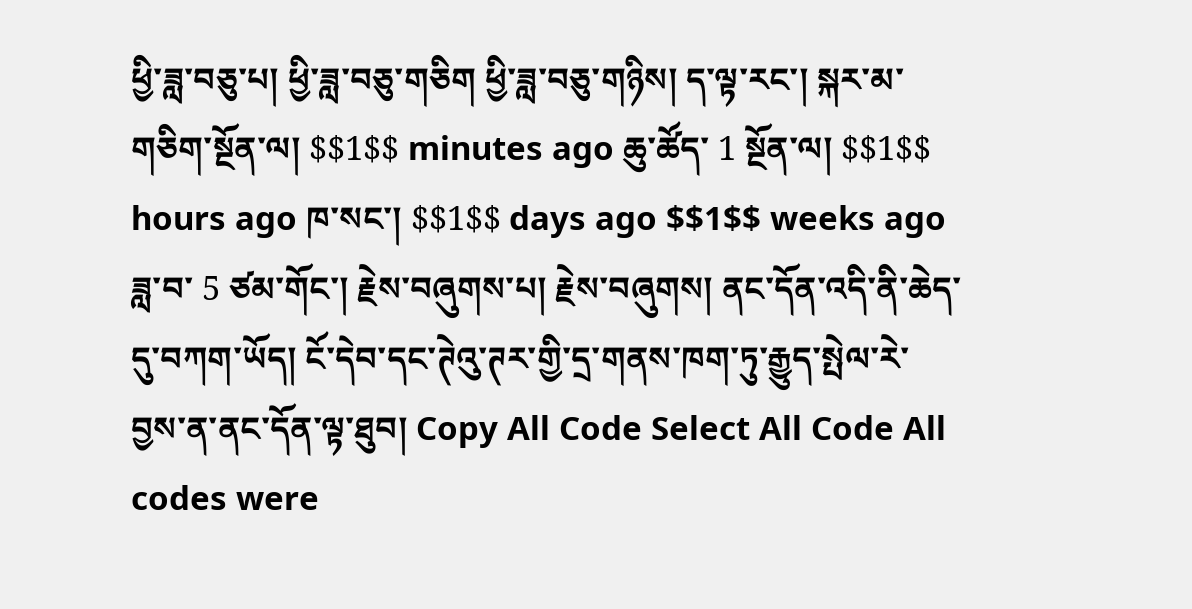ཕྱི་ཟླ་བཅུ་པ། ཕྱི་ཟླ་བཅུ་གཅིག ཕྱི་ཟླ་བཅུ་གཉིས། ད་ལྟ་རང་། སྐར་མ་གཅིག་སྔོན་ལ། $$1$$ minutes ago ཆུ་ཚོད་ 1 སྔོན་ལ། $$1$$ hours ago ཁ་སང་། $$1$$ days ago $$1$$ weeks ago ཟླ་བ་ 5 ཙམ་གོང་། རྗེས་བཞུགས་པ། རྗེས་བཞུགས། ནང་དོན་འདི་ནི་ཆེད་དུ་བཀག་ཡོད། ངོ་དེབ་དང་ཊེའུ་ཊར་གྱི་དྲ་གནས་ཁག་ཏུ་རྒྱུད་སྤེལ་རེ་བྱས་ན་ནང་དོན་ལྟ་ཐུབ། Copy All Code Select All Code All codes were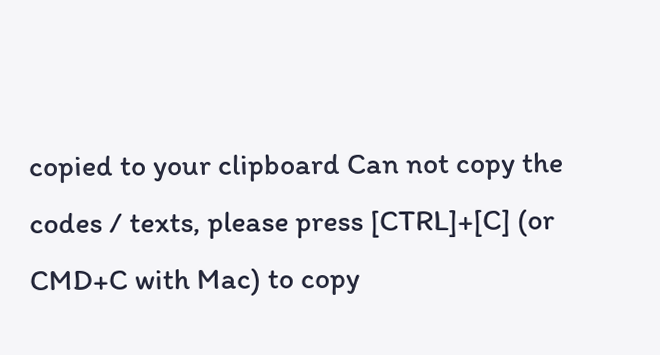copied to your clipboard Can not copy the codes / texts, please press [CTRL]+[C] (or CMD+C with Mac) to copy